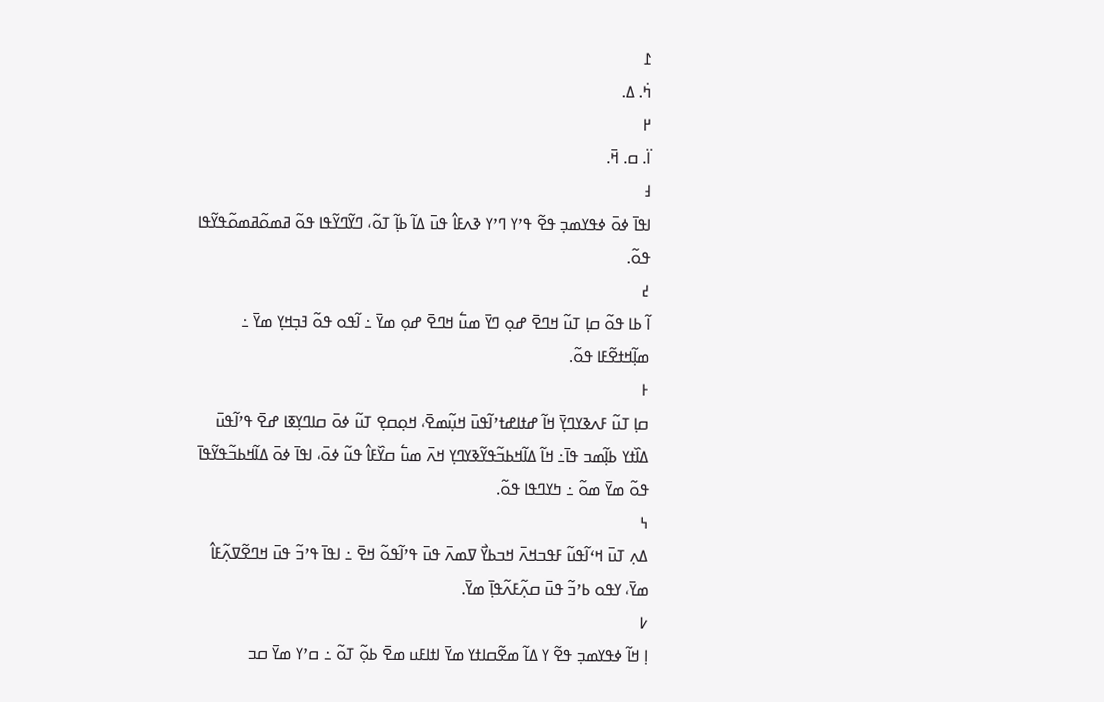߁
ߤ߭. ߡ.
߂
ߊ߳. ߛ. ߞ߫.
߃
ߊߟߊ߫ ߦߋ߫ ߦߟߌߘߏ߲ ߟߐ߬ ߟߴߌ ߣߴߌ ߢߍߓߊ߮ ߟߎ߫ ߡߊ߬ ߕߊ߲߬ ߠߋ߬، ߣߌ߬ߣߌ߬ߟߊ ߟߋ߬ ߥߘߋ߬ߥߘߋ߬ߟߌ߬ߟߊ ߟߋ߬.
߄
ߊ߬ ߕߊ ߟߋ߬ ߛߊ߲ ߠߎ߬ ߞߣߐ߫ ߝߋ߲ ߣߌ߫ ߘߎ߱ ߞߣߐ߫ ߝߋ߲ ߘߌ߫ ߸ ߊ߬ߟߋ ߟߋ߬ ߔߏ߲ߞߌ߲ ߘߌ߫ ߸ ߘߊ߲߬ߞߙߐ߬ߓߊ ߟߋ߬.
߅
ߛߊ߲ ߠߎ߬ ߓߍߢߌߣߌ߲߫ ߞߊ߬ ߝߙߊߝߙߴߊ߬ߟߎ߫ ߞߎ߲߬ߘߐ߫، ߞߋ߲ߛߐ߲ ߠߎ߬ ߦߋ߫ ߛߊߣߌ߲ߧߊ ߝߐ߫ ߟߴߊ߬ߟߎ߫ ߡߊ߰ߙߌ ߕߊ߲߬ߘߏ ߟߊ߫߸ ߞߊ߬ ߡߊ߬ߞߕߏ߬ߟߌ߬ߢߌߣߌ߲ ߞߍ߫ ߘߎ߱ ߛߌ߰ߓߊ߮ ߟߎ߬ ߦߋ߫، ߊߟߊ߫ ߦߋ߫ ߡߊ߬ߞߕߏ߬ߟߌ߬ߟߊ߫ ߟߋ߬ ߘߌ߫ ߘߋ߬ ߸ ߤߌߣߟߊ ߟߋ߬.
߆
ߡߍ߲ ߠߎ߫ ߞߵߊ߬ߟߎ߬ ߓߟߏߞߍ߫ ߞߏߕߌ߯ ߜߘߍ߫ ߟߎ߫ ߟߴߊ߬ߟߋ߬ ߞߐ߫ ߸ ߊߟߊ߫ ߟߴߏ߬ ߟߎ߫ ߞߣߐ߬ߜߍ߲߬ߓߊ߮ ߘߌ߫، ߌߟߋ ߕߴߏ߬ ߟߎ߫ ߛߍ߲߬ߓߍ߬ߟߊ߲߫ ߘߌ߫.
߇
ߊ߲ ߞߊ߬ ߦߟߌߘߏ߲ ߟߐ߬ ߌ ߡߊ߬ ߘߐ߬ߛߊߙߌ ߘߌ߫ ߊߙߊߓߎ ߘߐ߫ ߕߋ߲߬ ߠߋ߬ ߸ ߛߴߌ ߘߌ߫ ߛߏ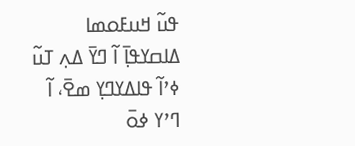ߟߎ߬ ߞߎߓߋߘߊ ߡߊߛߌߟߊ߲߫ ߊ߬ ߣߌ߫ ߡߍ߲ ߠߎ߬ ߦߴߊ߬ ߟߊߡߌߣߌ߲ ߘߐ߫، ߊ߬ ߣߴߌ ߦߋ߫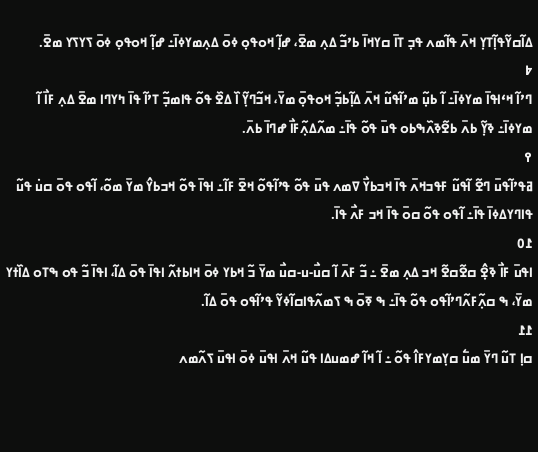ߡߊ߬ߛߌ߬ߟߊ߲߬ߠߌ߲ ߞߍ߫ ߟߊ߬ߘߍ ߟߏ߲ ߠߊ߫ ߛߌߞߊ߫ ߕߴߏ߬ ߡߍ߲ ߘߐ߫، ߝߊ߲߬ ߞߋߟߋ߲ ߦߋ߫ ߡߍ߲ߘߌߦߊ߫߸ ߝߊ߲߬ ߞߋߟߋ߲ ߦߋ߫ ߖߌߖߌ ߘߐ߫.
߈
ߣߴߊ߬ ߞߵߊߟߊ߫ ߘߌߦߊ߫߸ ߊ߬ ߕߎ߲߬ ߘߴߊ߬ߟߎ߬ ߞߍ߫ ߡߊ߲߬ߕߏ߲߬ ߞߋߟߋ߲߫ ߘߌ߫، ߞߏ߬ߣߌ߲߬ ߊ߰ ߡߐ߰ ߟߋ߬ ߟߊߘߏ߲߬ ߠߴߊ߬ ߟߊ߫ ߤߌߣߊ ߘߐ߫ ߡߍ߲ ߓߊ߯ ߊ߬ ߘߌߦߊ߫߸ ߢߌ߲߬ ߕߍ߫ ߕߐ߬ߢߍ߰ߒߕߋ ߟߎ߫ ߟߋ߬ ߟߊ߫߸ ߘߍ߬ߡߍ߲߬ߓߊ߯ ߝߣߊ߫ ߕߍ߫.
߉
ߥߟߴߊ߬ߟߎ߫ ߣߐ߬ ߊ߬ߟߎ߬ ߓߟߏߞߍ߫ ߟߊ߫ ߞߏߕߌ߯ ߜߘߍ ߟߎ߫ ߟߋ߬ ߟߴߊ߬ߟߋ߬ ߞߐ߫ ߓߊ߬߸ ߊߟߊ߫ ߟߋ߬ ߞߏߕߌ߮ ߘߌ߫ ߘߋ߬، ߊ߬ߟߋ ߟߋ߫ ߛߎ߭ ߟߎ߬ ߟߊߣߌߡߦߊ߫ ߟߊ߫߸ ߊ߬ߟߋ ߟߋ߬ ߛߋ߫ ߟߊ߫ ߞߏ ߓߍ߯ ߟߊ߫.
߁߀
ߊߟߎ߫ ߓߊ߯ ߢߐ߲߮ ߛߐ߬ߛߐ߬ ߞߏ ߡߍ߲ ߘߐ߫ ߸ ߏ߬ ߓߍ߫ ߊ߬ ߛߎ߯-ߎ-ߛߎ߯ ߘߌ߫ ߏ߬ ߞߕߌ ߦߋ߫ ߞߊߕߙߍ߬ ߊߟߊ߫ ߟߋ߫ ߡߊ߬، ߊߟߊ߫ ߏ߬ ߟߋ ߒߠߋ ߡߊ߰ߙߌ ߘߌ߫، ߒ ߛߍ߲߬ߓߍ߬ߣߴߊ߬ߟߋ ߟߋ߬ ߟߊ߫߸ ߒ ߧߋ߫ ߒ ߖߘߍ߬ߟߊߛߊ߬ߦߌ߬ ߟߴߊ߬ߟߋ ߟߋ߫ ߡߊ߬.
߁߁
ߛߊ߲ ߠߎ߬ ߣߌ߫ ߘߎ߱ ߛߌ߲ߘߌߓߊ߮ ߟߋ߬ ߸ ߊ߬ ߞߊ߬ ߝߘߎߡߊ ߟߎ߬ ߞߍ߫ ߊߟߎ߫ ߦߋ߫ ߊߟߎ߫ ߖߍ߬ߘߍ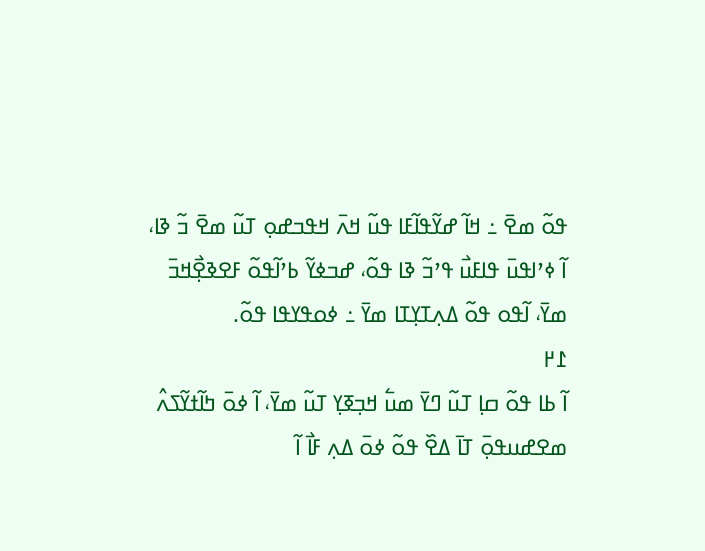ߟߋ߬ ߘߐ߫ ߸ ߞߊ߬ ߝߌ߬ߟߊ߬ߓߊ ߟߎ߬ ߞߍ߫ ߞߟߏߝߋ߲ ߠߎ߬ ߘߐ߫ ߏ߬ ߢߊ، ߊ߬ ߦߴߊߟߎ߫ ߟߊߓߎ߯ ߟߴߏ߬ ߢߊ ߟߋ߬، ߝߏߦߌ߬ ߕߴߊ߬ߟߋ߬ ߓߐߢߐ߲߯ߞߏ߫ ߘߌ߫، ߊ߬ߟߋ ߟߋ߬ ߡߍ߲ߠߌ߲ߠߊ ߘߌ߫ ߸ ߦߋߟߌߟߊ ߟߋ߬.
߁߂
ߊ߬ ߕߊ ߟߋ߬ ߛߊ߲ ߠߎ߬ ߣߌ߫ ߘߎ߱ ߞߏ߲ߧߌ߲ ߠߎ߬ ߘߌ߫، ߊ߬ ߦߋ߫ ߤߊ߬ߙߌ߬ߖߍ߮ ߘߐߝߎߟߋ߲߫ ߠߊ߫ ߡߐ߰ ߟߋ߬ ߦߋ߫ ߡߍ߲ ߓߊ߯ ߊ߬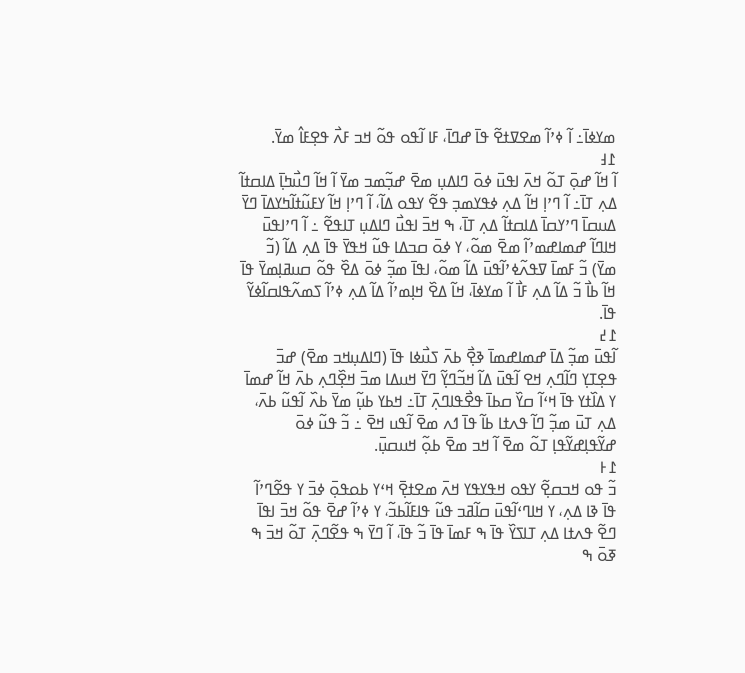ߘߌߦߊ߫߸ ߊ߬ ߦߴߊ߬ ߘߐߜߙߐ߬ ߟߊ߫ ߝߣߊ߫، ߓߊ ߊ߬ߟߋ ߟߋ߬ ߞߏ ߓߍ߯ ߟߐ߲ߓߊ߮ ߘߌ߫.
߁߃
ߊ߬ ߞߊ߬ ߝߋ߲߫ ߠߋ߬ ߞߍ߫ ߊߟߎ߫ ߦߋ߫ ߣߊߡߎ߲ ߘߐ߫ ߝߏ߲߬ߘߏ ߘߌ߫ ߊ߬ ߞߊ߬ ߣߎ߯ߤߊ߲߫ ߡߊߛߙߊ߬ ߡߍ߲ ߠߊ߫߸ ߊ߬ ߣߴߊ߲ ߞߊ߬ ߡߍ߲ ߦߟߌߘߏ߲ ߟߐ߬ ߌߟߋ ߡߊ߬، ߊ߬ ߣߴߊ߲ ߞߊ߬ ߌߓߎ߬ߙߊ߬ߤߌߡߊ߫ ߣߌ߫ ߡߎߛߊ߫ ߣߴߌߛߊ߫ ߡߊߛߙߊ߬ ߡߍ߲ ߠߊ߫، ߒ ߞߏ߫ ߊߟߎ߯ ߣߊߡߎ߲ ߠߊߟߐ߬ ߸ ߊ߬ ߣߴߊߟߎ߫ ߞߊߣߊ߬ ߝߘߊߝߘߴߊ߬ ߘߐ߫ ߘߋ߬، ߌ ߦߋ߫ ߛߏߡߊ ߟߎ߬ ߞߟߌ߫ ߟߊ߫ ߡߍ߲ ߡߊ߬ (ߏ߬ ߘߌ߫) ߏ߬ ߓߘߊ߫ ߜߟߍ߬ߦߴߊ߬ߟߎ߫ ߡߊ߬ ߘߋ߬، ߊߟߊ߫ ߘߏ߲߬ ߦߋ߫ ߡߐ߰ ߟߋ߬ ߛߎߥߊ߲ߘߌ߫ ߟߊ߫ ߞߊ߬ ߕߊ߯ ߏ߬ ߡߊ߬ ߡߍ߲ ߓߊ߯ ߊ߬ ߘߌߦߊ߫، ߞߊ߬ ߡߐ߰ ߞߊ߲ߘߴߊ߬ ߡߊ߬ ߡߍ߲ ߦߴߊ߬ ߖߘߍ߬ߟߊߛߊ߬ߦߌ߬ ߟߊ߫.
߁߄
ߊ߬ߟߎ߫ ߘߏ߲߬ ߡߊ߫ ߝߘߊߝߘߊ߫ ߢߐ߲߯ ߕߍ߫ ߖߎ߯ߦߊ ߟߊ߫ (ߣߊߡߎ߲ߞߏ ߘߐ߫) ߝߏ߫ ߟߐ߲ߠߌ߲ ߣߊ߬ߣߍ߲ ߞߐ ߊ߬ߟߎ߫ ߡߊ߬ ߞߏ߬ߣߌ߲߬ ߣߌ߫ ߞߎߡߊ ߘߏ߫ ߞߐ߲߰ߣߍ߲ ߕߍ߫ ߞߊ߬ ߝߘߊ߫ ߌ ߡߊ߰ߙߌ ߟߊ߫ ߞߵߊ߬ ߛߌ߰ ߛߕߊ߫ ߟߐ߯ߟߊߣߍ߲߫ ߠߊ߫߸ ߞߕߌ ߕߎ߲߬ ߘߌ߫ ߕߍ߰ ߊ߬ߟߎ߬ ߕߍ߫، ߡߍ߲ ߠߎ߫ ߘߏ߲߬ ߣߊ߬ ߟߍߙߊ ߕߊ߬ ߟߊ߫ ߗߍ ߘߐ߫ ߊ߬ߟߎ ߞߐ߫ ߸ ߏ߬ ߟߎ߬ ߦߋ߫ ߝߌ߬ߟߊ߲ߝߌ߬ߟߊ߲ ߠߋ߬ ߘߐ߫ ߊ߬ ߞߏ ߘߐ߫ ߕߋ߲߬ ߞߎߛߎ߲߫.
߁߅
ߏ߬ ߟߋ ߞߏߛߐ߲߬ ߌߟߋ ߞߟߌߟߌ ߞߍ߫ ߘߐߙߐ߲߫ ߞߵߌ ߕߋߟߋ߲߫ ߦߏ߫ ߌ ߟߐ߬ߣߴߊ߬ ߟߊ߫ ߢߊ ߡߍ߲، ߌ ߞߊߣߵߊ߬ߟߎ߫ ߛߊ߬ߥߏ ߟߎ߬ ߟߊߓߊ߬ߕߏ߬، ߌ ߦߴߊ߬ ߝߐ߫ ߟߋ߬ ߞߏ߫ ߊߟߊ߫ ߣߐ߬ ߟߍߙߊ ߡߍ߲ ߠߊߖߌ߰ ߟߊ߫ ߒ ߓߘߊ߫ ߟߊ߫ ߏ߬ ߟߊ߫، ߊ߬ ߣߌ߫ ߒ ߟߐ߬ߣߍ߲߫ ߠߋ߬ ߞߏ߫ ߒ ߧߋ߫ ߒ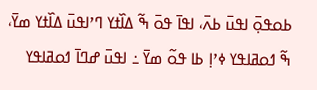ߕߋߟߋ߲߫ ߊߟߎ߫ ߕߍ߫، ߊߟߊ߫ ߟߋ߫ ߒ߬ ߡߊ߰ߙߌ ߣߴߊߟߎ߫ ߡߊ߰ߙߌ ߘߌ߫، ߒ߬ ߗߋߥߊߟߌ ߦߴߊ߲ ߕߊ ߟߋ߬ ߘߌ߫ ߸ ߊߟߎ߫ ߝߣߊ߫ ߗߋߥߊߟߌ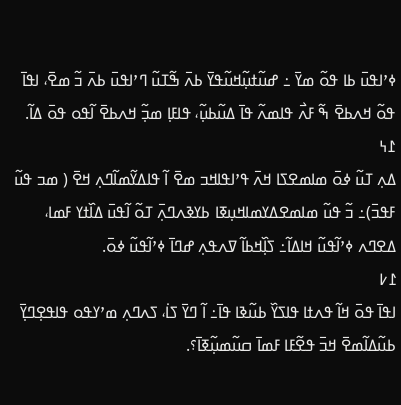ߦߴߊߟߎ߫ ߕߊ ߟߋ߬ ߘߌ߫ ߸ ߝߎ߬ߙߎ߲߬ߞߎ߬ߟߌ߫ ߕߍ߫ ߒ߬ߠߎ߬ ߣߴߊߟߎ߫ ߕߍ߫ ߏ߬ ߘߐ߫، ߊߟߊ߫ ߟߋ߬ ߞߍߕߐ߫ ߒ߬ ߓߍ߯ ߟߊߘߍ߬ ߟߊ߫ ߡߎ߬ߕߎ߲߬، ߟߊߓߊ߲ ߘߏ߲߬ ߞߍߕߐ߫ ߊ߬ߟߋ ߟߋ߫ ߡߊ߬.
߁߆
ߡߍ߲ ߠߎ߬ ߦߋ߫ ߘߊߘߐߖߊ ߞߍ߫ ߟߴߊߟߊߞߏ ߘߐ߫ ߊ߬ ߟߊߡߌ߬ߘߊ߬ߣߍ߲ ߞߐ߫ ( ߘߏ ߟߎ߬ ߓߟߏ߫)߸ ߏ߬ ߟߎ߬ ߘߊߘߐߡߌߘߊߞߎ߲ߧߊ ߕߌߢߍߣߍ߲߫ ߠߋ߬ ߊ߬ߟߎ߫ ߡߊ߰ߙߌ ߓߘߊ، ߡߐߣߍ ߦߴߊ߬ߟߎ߬ ߞߊߡߊ߬߸ ߖߊ߲߰ߞߕߊ߬ ߜߍߟߍ߲ ߝߣߊ߫ ߦߴߊ߬ߟߎ߬ ߦߋ߫.
߁߇
ߊߟߊ߫ ߟߋ߫ ߞߊ߬ ߟߍߙߊ ߟߊߖߌ߰ ߕߎ߬ߢߊ ߟߊ߫߸ ߊ߬ ߣߌ߫ ߖߊ߭، ߖߍߣߍ߲ ߘߴߌߟߋ ߟߊߟߐ߲ߣߌ߲߫ ߕߎ߬ߡߊ߬ߘߐ߫ ߞߏ߫ ߟߐ߬ߓߊ ߓߘߊ߫ ߛߎ߬ߘߎ߲߬ߧߊ߫؟.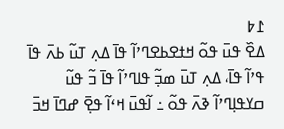߁߈
ߡߐ߰ ߟߎ߫ ߟߋ߬ ߞߙߐߕߐߣߴߊ߬ ߟߊ߫ ߡߍ߲ ߠߎ߬ ߕߍ߫ ߟߊ߫ ߟߴߊ߬ ߟߊ߫، ߡߍ߲ ߠߎ߫ ߘߏ߲߬ ߟߊߣߴߊ߬ ߟߊ߫ ߏ߬ ߟߎ߬ ߛߌߟߊ߲ߣߴߊ߬ ߢߍ߫ ߟߋ߬ ߸ ߊ߬ߟߎ߫ ߞߵߊ߬ ߟߐ߲߫ ߝߣߊ߫ ߞߏ߫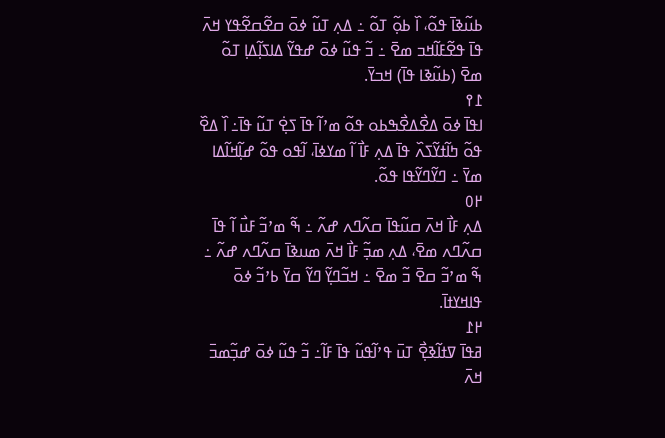ߕߎ߬ߢߊ߫ ߟߋ߬، ߊ߰ ߕߋ߲߬ ߠߋ߬ ߸ ߡߍ߲ ߠߎ߬ ߦߋ߫ ߛߐ߬ߛߐ߬ߟߌ ߞߍ߫ ߟߊ߫ ߟߐ߬ߓߊ߬ߞߏ ߘߐ߫ ߸ ߏ߬ ߟߎ߬ ߦߋ߫ ߝߟߌ߬ ߡߊߖߊ߲߬ߡߊ߲ ߠߋ߬ ߘߐ߫ (ߕߎ߬ߢߊ ߟߊ߫) ߞߏߌ߫.
߁߉
ߊߟߊ߫ ߦߋ߫ ߡߐ߯ߡߐ߯ߒߕߋ ߟߋ߬ ߘߴߊ߬ ߟߊ߫ ߖߐ߲߭ ߠߎ߬ ߟߊ߫߸ ߊ߰ ߡߐ߰ ߟߋ߬ ߤߊ߬ߙߌ߬ߖߍ߰ ߟߊ߫ ߡߍ߲ ߓߊ߯ ߊ߬ ߘߌߦߊ߫، ߊ߬ߟߋ ߟߋ߬ ߝߊ߲߬ߞߊ߬ߡߊ ߘߌ߫ ߸ ߣߌ߬ߣߌ߬ߟߊ ߟߋ߬.
߂߀
ߡߍ߲ ߓߊ߯ ߞߍ߫ ߛߎ߬ߟߊ߫ ߛߍ߬ߣߍ ߝߍ߬ ߸ ߒ߬ ߘߴߏ߬ ߓߎ߯ ߊ߬ ߟߊ߫ ߛߍ߬ߣߍ ߘߐ߫، ߡߍ߲ ߘߏ߲߬ ߓߊ߯ ߞߍ߫ ߘߎߢߊ߫ ߛߍ߬ߣߍ ߝߍ߬ ߸ ߒ߬ ߘߴߏ߬ ߛߐ߫ ߏ߬ ߘߐ߫ ߸ ߞߏ߬ߣߌ߲߬ ߣߌ߬ ߛߌ߫ ߕߴߏ߬ ߦߋ߫ ߟߊߞߌߙߊ߫.
߂߁
ߥߟߊ߫ ߜߙߊ߬ߢߐ߲߯ ߠߎ߫ ߟߴߊ߬ߟߎ߬ ߟߊ߫ ߓߊ߬߸ ߏ߬ ߟߎ߬ ߦߋ߫ ߝߏ߲߬ߘߏ߫ ߞߍ߫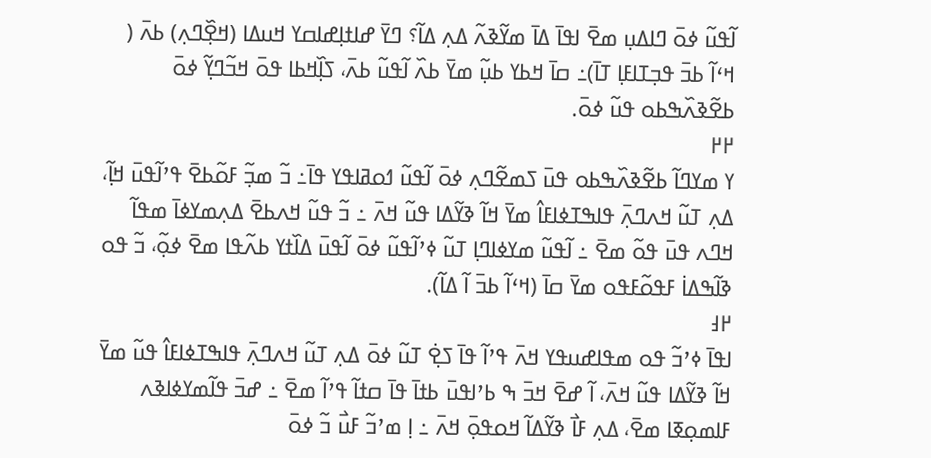ߊ߬ߟߎ߬ ߦߋ߫ ߣߊߡߎ߲ ߘߐ߫ ߊߟߊ߫ ߡߊ߫ ߘߌ߬ߢߍ߬ ߡߍ߲ ߡߊ߬؟ ߣߌ߫ ߝߊߙߊ߲ߝߊߛߌ ߞߎߡߊ (ߞߐ߲߰ߣߍ߲) ߕߍ߫ ( ߞߵߊ߬ ߕߏ߫ ߟߏ߲ߠߊߓߊ߲ ߠߊ߫)߸ ߛߊ߫ ߞߕߌ ߕߎ߲߬ ߘߌ߫ ߕߍ߰ ߊ߬ߟߎ߬ ߕߍ߫، ߖߊ߲߰ߞߕߊ ߟߋ߫ ߞߏ߬ߣߌ߲߬ ߦߋ߫ ߕߐ߬ߢߍ߰ߒߕߋ ߟߎ߬ ߦߋ߫.
߂߂
ߌ ߘߌߣߊ߬ ߕߐ߬ߢߍ߰ߒߕߋ ߟߎ߫ ߖߘߐ߬ߣߍ߲ ߦߋ߫ ߊ߬ߟߎ߬ ߗߋߥߊߟߌ ߟߊ߫߸ ߏ߬ ߘߏ߲߬ ߓߋ߬ߕߐ߫ ߟߴߊ߬ߟߎ߫ ߞߊ߲߬، ߡߍ߲ ߠߎ߬ ߞߍߣߍ߲߫ ߟߊߒߠߦߊߓߊ߮ ߘߌ߫ ߞߊ߬ ߢߌ߬ߡߊ ߟߎ߬ ߞߍ߫ ߸ ߏ߬ ߟߎ߬ ߞߍߕߐ߫ ߡߍ߲ߘߌߦߊ߫ ߘߟߊ߬ ߞߣߍ ߟߎ߫ ߟߋ߬ ߘߐ߫ ߸ ߊ߬ߟߎ߬ ߘߌߦߊߣߊ߲ ߠߎ߬ ߦߴߊ߬ߟߎ߬ ߦߋ߫ ߊ߬ߟߎ߫ ߡߊ߰ߙߌ ߕߍ߬ߟߊ ߘߐ߫ ߦߋ߲߬، ߏ߬ ߟߋ ߢߊ߬ߒߡߊ߭ ߓߟߋ߬ߓߟߋ ߘߌ߫ ߛߊ߫ (ߞߵߊ߬ ߕߏ߫ ߊ߬ ߡߊ߬).
߂߃
ߊߟߊ߫ ߦߴߏ߬ ߟߋ ߘߟߊߝߎߟߌ ߞߍ߫ ߟߴߊ߬ ߟߊ߫ ߖߐ߲߭ ߠߎ߬ ߦߋ߫ ߡߍ߲ ߠߎ߬ ߞߍߣߍ߲߫ ߟߊߒߠߦߊߓߊ߮ ߟߎ߬ ߘߌ߫ ߞߊ߬ ߢߌ߬ߡߊ ߟߎ߬ ߞߍ߫، ߊ߬ ߝߐ߫ ߞߏ߫ ߒ ߕߴߊߟߎ߫ ߕߙߊ߫ ߟߊ߫ ߛߙߊ߬ ߟߴߊ߬ ߘߐ߫ ߸ ߝߏ߫ ߟߊ߬ߘߌߦߊߢߍ ߓߊߘߋ߲ߧߊ ߘߐ߫، ߡߍ߲ ߓߊ߯ ߢߌ߬ߡߊ߬ ߞߋߟߋ߲߫ ߞߍ߫ ߸ ߊ߲ ߘߴߏ߬ ߓߎ߯ ߏ߬ ߦߋ߫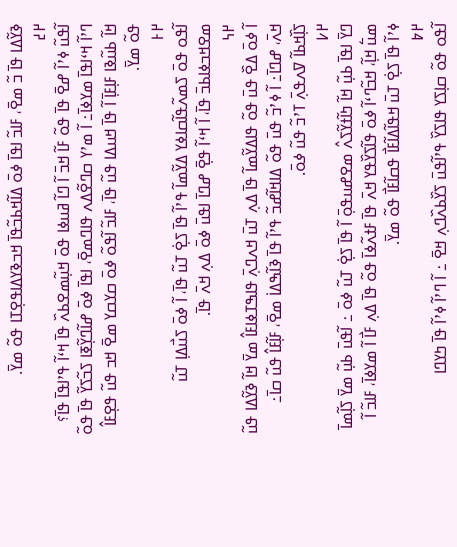ߢߌ߬ߡߊ ߟߊ߫ ߏ߬ ߘߐ߫، ߓߊߏ߬ ߊߟߊ߫ ߦߋ߫ ߡߊ߬ߞߕߏ߬ߟߊ߫ ߞߏߢߌߡߊߟߐ߲ߠߊ ߟߋ߬ ߘߌ߫.
߂߄
ߊ߬ߟߎ߬ ߦߴߊ߬ ߝߐ߫ ߟߊ߫ ߟߋ߬ ߓߊ߬ ߞߏ߫ ߊ߬ ߣߊ߬ ߥߎߦߊ ߟߋ߫ ߞߎ߲߬ߘߐߕߍ߰ ߟߊ߫ ߞߵߊ߬ ߟߴߊߟߊ߫ ߟߊ߫؟ ߣߴߊ߬ ߞߵߊߟߊ߫ ߘߌߦߊ߫߸ ߊ߬ ߘߴߌ ߛߣߐ߬ߡߍ ߟߊߣߘߐ߫، ߊߟߊ߫ ߦߋ߫ ߝߊ߬ߣߌ߲߬ߧߊ ߖߏ߬ߖߌ߬ ߟߊ߫ ߟߋ߬ ߞߊ߬ ߕߎ߬ߢߊ ߓߊ߲ߓߊ߲߫ ߊ߬ ߟߊ߫ ߞߎߡߊ ߟߎ߬ ߟߊ߫، ߓߊߏ߬ ߊ߬ߟߋ߬ ߦߋ߫ ߛߌߛߌ ߘߐ߫ ߞߏ ߟߎ߬ ߟߐ߲ߓߊ߮ ߟߋ߬ ߘߌ߫.
߂߅
ߊ߬ߟߋ ߟߋ߫ ߖߘߍ߬ߟߊ߬ߛߊߦߌ ߡߌ߬ߘߊ߬ ߟߴߊ߬ ߟߊ߫ ߖߐ߲߭ ߠߎ߬ ߟߊ߫، ߊ߬ ߦߋ߫ ߖߎ߯ߡߊ߲ ߠߎ߬ ߘߐߞߏߦߊߕߏ߫ ߟߊ߫، ߊ߬ ߞߵߊ߬ ߟߐ߲߫ ߝߣߊ߫ ߊߟߎ߫ ߦߋ߫ ߡߍ߲ ߞߍ߫ ߟߊ߫.
߂߆
ߊ߬ ߦߋ߫ ߡߐ߰ ߟߎ߫ ߟߋ߬ ߟߊߡߌ߬ߘߊ߬ ߟߊ߫ ߡߍ߲ ߠߎ߫ ߞߍߣߍ߲߫ ߟߊߒߠߦߊߓߊ߮ ߘߌ߫ ߞߊ߬ ߢߌ߬ߡߊ ߟߎ߬ ߞߍ߫، ߝߣߊ߫߸ ߊ߬ ߦߴߏ߬ ߟߎ߫ ߟߋ߬ ߡߊߞߊ߬ߝߏ߬ ߟߴߊ߬ ߟߊ߫ ߢߊ߬ߒߡߊ߭ ߘߐ߫، ߓߊ߲߬ߓߊ߮ ߟߎ߬ ߛߊ߫߸ ߖߊ߲߰ߞߕߊ߬ ߜߍߟߍ߲߫ ߠߴߏ߬ ߟߎ߬ ߦߋ߫.
߂߇
ߣߌ߫ ߊߟߊ߫ ߕߎ߲߬ ߞߊ߬ ߤߊ߬ߙߌ߬ߖߍ߮ ߘߐߝߎߟߋ߲߫ ߊ߬ ߟߊ߫ ߖߐ߲߭ ߠߎ߬ ߦߋ߫ ߸ ߊ߬ߟߎ߫ ߕߎ߲߬ ߘߌ߫ ߖߊ߲߬ߘߊ߫ ߘߎ߱ ߞߊ߲߬، ߞߏ߬ߣߵߊ߬ ߦߋ߫ ߟߊ߬ߖߌ߰ߟߌ ߞߍ߫ ߟߊ߫ ߓߙߍ߬ߦߊ߫ ߟߋ߬ ߟߊ߫ ߡߍ߲ ߓߊ߯ ߊ߬ ߘߌߦߊ߫، ߓߊߏ߬ ߊ߬ ߦߴߊ߬ ߟߊ߫ ߖߐ߲߭ ߠߎ߫ ߞߟߊ߬ߡߊ߬ߓߊ߯ ߟߛߊ߬ߓߊ߯ ߟߋ߬ ߘߌ߫.
߂߈
ߊ߬ߟߋ ߟߋ߬ ߛߊ߲ߖߌ ߟߊߖߌ߰ ߟߴߊ߬ߟߎ߫ ߖߌ߰ߕߍ߰ߣߍ߲ ߞߐ߫ ߸ ߊ߬ ߣߴߊ߬ ߦߴߊ߬ ߟߊ߫ ߤߌߣߊ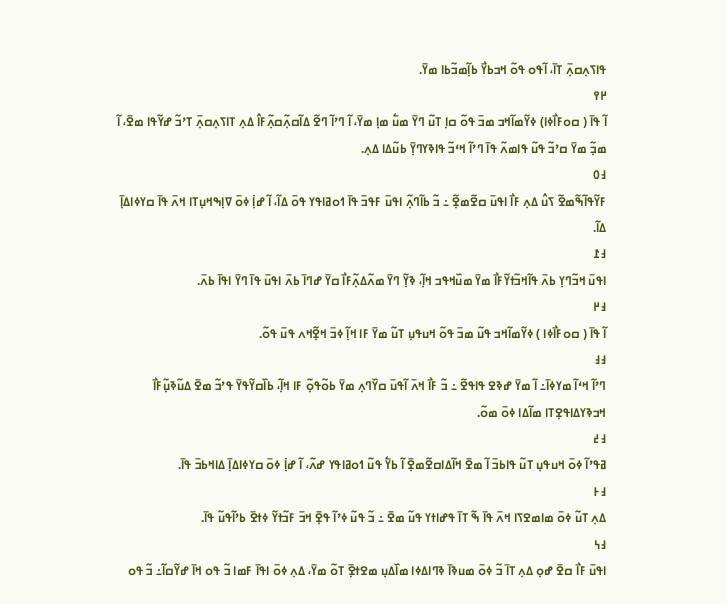ߟߊߖߍ߲ߛߍ߲߫ ߠߊ߫، ߊ߬ߟߋ ߟߋ߬ ߞߏߕߌ߯ ߕߊ߲߬ߘߏ߬ߕߊ ߘߌ߫.
߂߉
ߊ߬ ߟߊ߫ ( ߛߋߓߊ߯ߦߊ) ߦߌ߬ߘߊ߬ߞߏ ߘߏ߫ ߟߋ߬ ߛߊ߲ ߠߎ߬ ߣߌ߫ ߘߎ߱ ߘߊ߲ ߘߌ߫، ߊ߬ ߣߴߊ߬ ߣߐ߬ ߡߊ߬ߛߍ߲߬ߛߍ߲߬ߓߊ߮ ߡߍ߲ ߠߊߖߍ߲ߛߍ߲߫ ߠߴߏ߬ ߝߌ߬ߟߊ ߘߐ߫، ߊ߬ ߘߏ߲߬ ߘߌ߫ ߛߴߏ߬ ߟߎ߬ ߟߊߘߍ߬ ߟߊ߫ ߣߴߊ߬ ߞߵߏ߬ ߟߊߢߌߣߌ߲߫ ߕߎ߬ߡߊ ߡߍ߲.
߃߀
ߓߌ߬ߟߊ߬ߒ߬ߘߐ߬ ߖߎ߮ ߡߍ߲ ߓߊ߯ ߊߟߎ߫ ߛߐ߬ߘߐ߲߬ ߸ ߏ߬ ߕߊ߬ߣߍ߲߬ ߊߟߎ߫ ߓߟߏ߫ ߟߊ߫ ߗߋߥߊߟߌ ߟߋ߫ ߡߊ߬، ߊ߬ ߝߊ߲߭ ߦߋ߫ ߜߊ߲ߒߞߎ߲ߠߊ ߞߍ߫ ߟߊ߫ ߛߌߦߊߡߊ߲߫ ߡߊ߬.
߃߁
ߊߟߎ߫ ߞߏ߬ߣߌ߲ ߕߍ߫ ߟߊ߬ߞߏ߬ߙߌ߬ߓߊ߯ ߘߌ߫ ߘߎ߰ߞߟߏ ߞߊ߲߬، ߢߌ߲߬ ߣߌ߫ ߘߍ߬ߡߍ߲߬ߓߊ߯ ߛߌ߫ ߝߣߊ߫ ߕߍ߫ ߊߟߎ߫ ߟߊ߫ ߣߌ߫ ߊߟߊ߫ ߕߍ߫.
߃߂
ߊ߬ ߟߊ߫ ( ߛߋߓߊ߯ߦߊ ) ߦߌ߬ߘߊ߬ߞߏ ߟߎ߬ ߘߏ߫ ߟߋ߬ ߞߎߟߎ߲ ߠߎ߬ ߘߌ߫ ߓߊ ߞߊ߲߬ ߦߏ߫ ߞߐ߲߬ߞߍ ߟߎ߫ ߟߋ߬.
߃߃
ߣߴߊ߬ ߞߵߊ߬ ߘߌߦߊ߫߸ ߊ߬ ߘߌ߫ ߝߢߐ ߟߊߟߐ߬ ߸ ߏ߬ ߓߊ߯ ߞߍ߫ ߊ߬ߟߎ߫ ߛߌ߰ߣߍ߲ ߘߌ߫ ߕߋ߬ߟߋ߲߬ ߓߊ ߞߊ߲߬، ߕߊ߰ߛߌ߬ߟߌ߫ ߟߴߏ߬ ߘߐ߫ ߡߎ߬ߢߎ߲߬ߓߊ߯ ߞߏߢߌߡߊߟߐ߲ߠߊ ߘߊ߬ߡߊ ߦߋ߫ ߘߋ߬.
߃߄
ߥߟߴߊ߬ ߦߋ߫ ߞߎߟߎ߲ ߠߎ߬ ߟߊߕߏ߫ ߊ߬ ߘߐ߫ ߞߊ߬ߡߊߛߐ߬ߘߐ߲߫ ߊ߬ ߕߌ߱ ߟߎ߬ ߗߋߥߊߟߌ ߝߍ߬، ߊ߬ ߝߊ߲߭ ߦߋ߫ ߛߌߦߊߡߊ߲߫ ߡߊߞߕߏ߫ ߟߊ߫.
߃߅
ߡߍ߲ ߠߎ߬ ߦߋ߫ ߘߊߘߐߖߊ ߞߍ߫ ߟߊ߫ ߒ߬ ߠߊ߫ ߟߝߊߙߌ ߟߎ߬ ߘߐ߫ ߸ ߏ߬ ߟߎ߬ ߦߴߊ߬ ߟߐ߲߫ ߞߏ߫ ߓߏ߬ߙߌ߬ ߦߙߐ߫ ߕߴߊ߬ߟߎ߬ ߟߊ߫.
߃߆
ߊߟߎ߫ ߓߊ߯ ߛߐ߫ ߝߋ߲ ߡߍ߲ ߠߊ߫ ߏ߬ ߦߋ߫ ߘߎߢߊ߫ ߢߣߊߡߦߊ ߘߊ߰ߡߎ߲ ߘߐߙߐ߲߫ ߠߋ߬ ߘߌ߫، ߡߍ߲ ߦߋ߫ ߊߟߊ߫ ߓߘߊ ߏ߬ ߟߋ ߞߊ߫ ߝߌ߬ߛߊ߬߸ ߏ߬ ߟߋ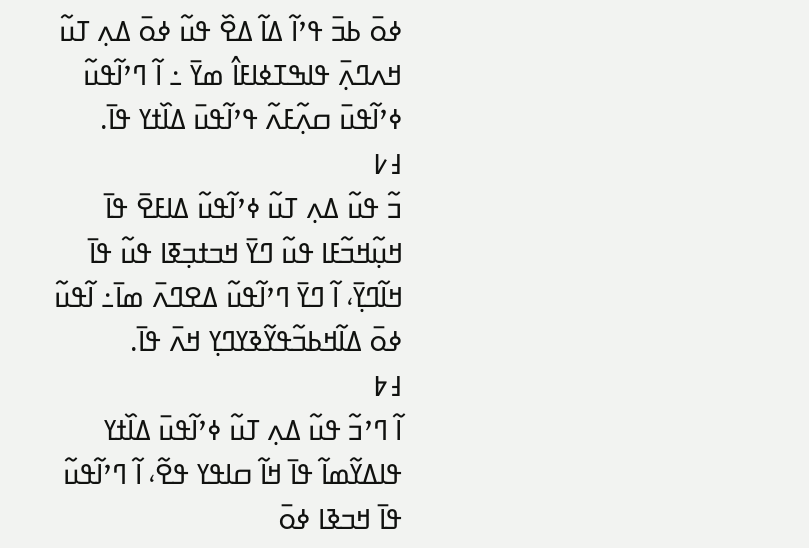ߦߋ߫ ߕߏ߫ ߟߴߊ߬ ߡߊ߬ ߡߐ߰ ߟߎ߬ ߦߋ߫ ߡߍ߲ ߠߎ߬ ߞߍߣߍ߲߫ ߟߊߒߠߦߊߓߊ߮ ߘߌ߫ ߸ ߊ߬ ߣߴߊ߬ߟߎ߬ ߦߴߊ߬ߟߎ߫ ߛߍ߲߬ߓߍ߬ ߟߴߊ߬ߟߎ߫ ߡߊ߰ߙߌ ߟߊ߫.
߃߇
ߏ߬ ߟߎ߬ ߡߍ߲ ߠߎ߬ ߦߴߊ߬ߟߎ߬ ߡߊߓߐ߫ ߟߊ߫ ߞߎ߲߬ߞߏ߬ߓߊ ߟߎ߬ ߣߌ߫ ߞߏߙߏ߲ߧߊ ߟߎ߬ ߟߊ߫ ߞߊ߬ߣߌ߲߫، ߊ߬ ߣߌ߫ ߣߴߊ߬ߟߎ߬ ߡߐߣߍ߫ ߘߊ߫߸ ߊ߬ߟߎ߬ ߦߋ߫ ߡߊ߬ߞߕߏ߬ߟߌ߬ߢߌߣߌ߲ ߞߍ߫ ߟߊ߫.
߃߈
ߊ߬ ߣߴߏ߬ ߟߎ߬ ߡߍ߲ ߠߎ߬ ߦߴߊ߬ߟߎ߫ ߡߊ߰ߙߌ ߟߊߡߌ߬ߘߊ߬ ߟߊ߫ ߞߊ߬ ߛߊߟߌ ߟߐ߬، ߊ߬ ߣߴߊ߬ߟߎ߬ ߟߊ߫ ߞߏߢߊ ߦߋ߫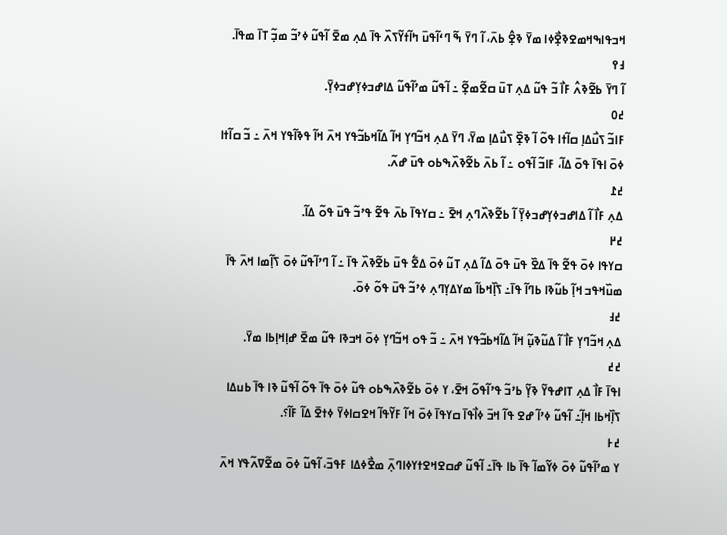ߞߏߟߊߒߞߘߐߢߐ߲߯ߦߊ ߘߌ߫ ߢߐ߲߮ ߕߍ߫، ߊ߬ ߣߌ߫ ߒ߬ ߣߵߊ߬ߟߎ߫ ߤߊ߬ߙߌ߬ߖߍ߰ ߟߊ߫ ߡߍ߲ ߘߐ߫ ߊ߬ߟߎ߬ ߦߴߏ߬ ߘߏ߲߬ ߠߊ߫ ߘߟߊ߫.
߃߉
ߊ߬ ߣߌ߫ ߕߐ߬ߢߍ߮ ߓߊ߯ ߏ߬ ߟߎ߬ ߡߍ߲ ߠߎ߫ ߛߐ߬ߘߐ߲߬ ߸ ߊ߬ߟߎ߬ ߘߴߊ߬ߟߎ߬ ߡߊߝߏߦߌ߲ߝߏߦߌ߲߫.
߄߀
ߓߊߏ߬ ߖߎ߯ߡߊ߲ ߛߊ߬ߙߊ ߟߋ߬ ߊ߬ ߢߐ߲߰ ߖߎ߯ߡߊ߲ ߘߌ߫، ߣߌ߫ ߡߍ߲ ߞߏ߬ߣߌ߲ ߞߊ߬ ߡߊ߬ߞߕߏ߬ߟߌ ߞߍ߫ ߞߊ߬ ߟߢߊ߬ߟߌ ߞߍ߫ ߸ ߏ߬ ߛߊ߬ߙߊ ߦߋ߫ ߊߟߊ߫ ߟߋ߫ ߡߊ߬، ߓߊߏ߬ ߊ߬ߟߋ ߸ ߊ߬ ߕߍ߫ ߕߐ߬ߢߍ߰ߒߕߋ ߟߎ߫ ߝߍ߬.
߄߁
ߡߍ߲ ߓߊ߯ ߊ߬ ߡߊߝߏߦߌ߲ߝߏߦߌ߲߫ ߊ߬ ߕߐ߬ߢߍ߰ߣߍ߲ ߞߐ߫ ߸ ߛߌߟߊ߫ ߕߍ߫ ߟߐ߬ ߟߴߏ߬ ߟߎ߫ ߟߋ߬ ߡߊ߬.
߄߂
ߛߌߟߊ ߦߋ߫ ߟߐ߬ ߟߊ߫ ߡߐ߰ ߟߎ߫ ߟߋ߫ ߡߊ߬ ߡߍ߲ ߠߎ߬ ߦߋ߫ ߡߐ߱ ߟߎ߫ ߕߐ߬ߢߍ߰ ߟߊ߫ ߸ ߊ߬ ߣߴߊ߬ߟߎ߬ ߦߋ߫ ߖߊ߲߬ߘߊ ߞߍ߫ ߟߊ߫ ߘߎ߰ߞߟߏ ߞߊ߲߬ ߕߎ߬ߢߊ ߕߣߊ߬ ߟߊ߫߸ ߖߊ߲߰ߞߕߊ߬ ߘߌߡߌ߲ߣߍ߲ ߦߴߏ߬ ߟߎ߫ ߟߋ߬ ߦߋ߫.
߄߃
ߡߍ߲ ߞߏ߬ߣߌ߲ ߓߊ߯ ߊ߬ ߡߎ߬ߢߎ߲߬ ߞߊ߬ ߡߊ߬ߞߕߏ߬ߟߌ ߞߍ߫ ߸ ߏ߬ ߟߋ ߞߏ߬ߣߌ߲ ߦߋ߫ ߞߏߢߊ ߟߎ߬ ߘߐ߫ ߝߊ߲ߞߊ߲ߕߊ ߘߌ߫.
߄߄
ߊߟߊ߫ ߓߊ߯ ߡߍ߲ ߠߊߝߟߌ߬ ߢߌ߲߬ ߕߴߏ߬ ߟߴߊ߬ߟߋ߬ ߞߐ߫، ߌ ߦߋ߫ ߕߐ߬ߢߍ߰ߒߕߋ ߟߎ߬ ߦߋ߫ ߟߊ߫ ߟߋ߬ ߊ߬ߟߎ߬ ߢߊ ߟߊ߫ ߕߎߡߊ ߖߊ߲߰ߞߕߊ ߞߊ߲߬߸ ߊ߬ߟߎ߬ ߦߴߊ߬ ߝߐ ߟߊ߬ ߞߏ߫ ߦߊ߯ߟߊ߫ ߛߌߟߊ߫ ߦߋ߫ ߞߊ߬ ߓߌ߬ߟߊ߬ ߞߐߛߊߦߌ߫ ߦߙߐ߫ ߡߊ߬ ߓߊ߬؟.
߄߅
ߌ ߘߴߊ߬ߟߎ߬ ߦߋ߫ ߦߌ߬ߘߊ߬ ߟߊ߫ ߕߊ ߟߊ߫߸ ߊ߬ߟߎ߬ ߝߛߐߞߐߙߌߦߊߣߍ߲߫ ߘߐ߯ߦߡߊ ߓߟߏ߫، ߊ߬ߟߎ߬ ߦߋ߫ ߘߐ߬ߜߍ߬ߟߌ ߞߍ߫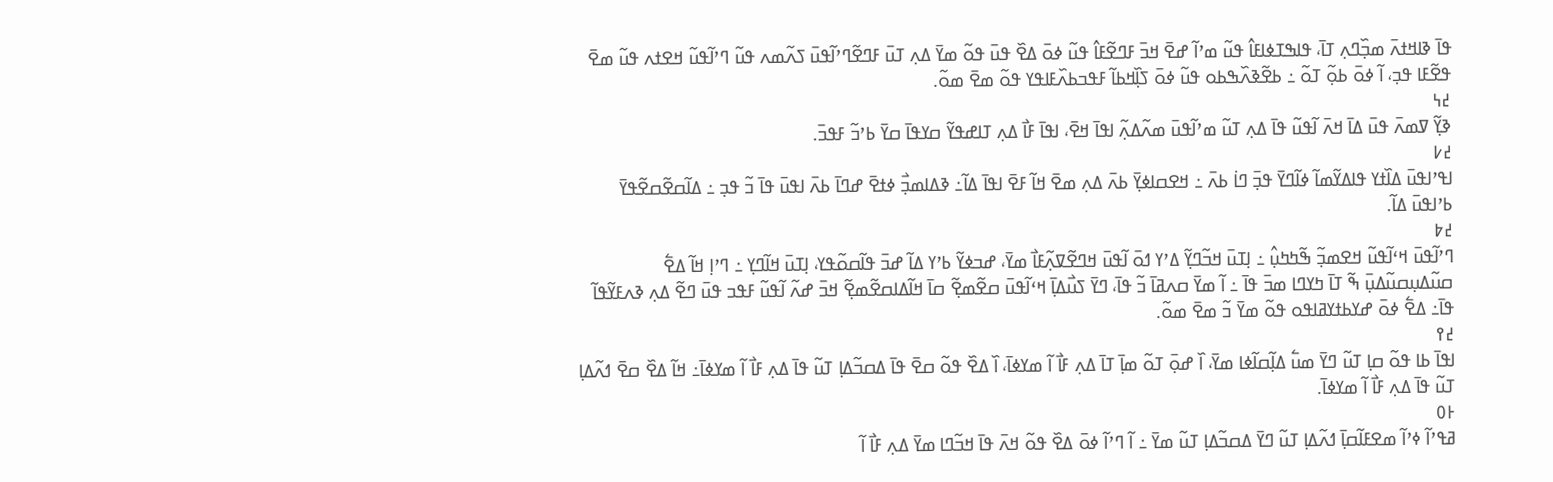ߟߊ߫ ߢߊߞߙߍ߫ ߘߏ߲߰ߣߍ߲ ߠߊ߫، ߟߊߒߠߦߊߓߊ߮ ߟߎ߬ ߘߴߊ߬ ߝߐ߫ ߞߏ߫ ߓߣߐ߬ߓߊ߮ ߟߎ߬ ߦߋ߫ ߡߐ߰ ߟߎ߫ ߟߋ߬ ߘߌ߫ ߡߍ߲ ߠߎ߫ ߓߣߐ߬ߣߴߊ߬ߟߎ߫ ߖߍ߬ߘߍ ߟߎ߬ ߣߴߊ߬ߟߎ߬ ߞߐߙߍ ߟߎ߬ ߘߐ߫ ߟߐ߬ߓߊ ߟߏ߲، ߊ߬ ߦߋ߫ ߕߋ߲߬ ߠߋ߬ ߸ ߕߐ߬ߢߍ߰ߒߕߋ ߟߎ߬ ߦߋ߫ ߖߊ߲߰ߞߕߊ߬ ߓߟߏߕߍ߰ߓߊߟߌ ߟߋ߬ ߘߐ߫ ߘߋ߬.
߄߆
ߢߌ߲߬ ߜߘߍ߫ ߟߎ߫ ߡߊ߫ ߞߍ߫ ߊ߬ߟߎ߬ ߟߊ߫ ߡߍ߲ ߠߎ߬ ߘߴߊ߬ߟߎ߫ ߘߍ߬ߡߍ߲߬ ߊߟߊ߫ ߞߐ߫، ߊߟߊ߫ ߓߊ߯ ߡߍ߲ ߠߊߝߟߌ߬ ߛߌߟߊ߫ ߛߌ߫ ߕߴߏ߬ ߓߟߏ߫.
߄߇
ߊߟߴߊߟߎ߫ ߡߊ߰ߙߌ ߟߊߡߌ߬ߘߊ߬ ߦߊ߬ߣߌ߫ ߟߏ߲߫ ߣߊ߭ ߕߍ߫ ߸ ߞߐߛߊߦߌ߲߫ ߕߍ߫ ߡߍ߲ ߘߐ߫ ߞߊ߬ ߓߐ߫ ߊߟߊ߫ ߡߊ߬߸ ߢߡߊߘߏ߲߯ ߦߙߐ߫ ߝߣߊ߫ ߕߍ߫ ߊߟߎ߫ ߟߊ߫ ߏ߬ ߟߏ߲ ߸ ߡߊ߬ߛߐ߬ߛߐ߬ߟߌ߫ ߕߴߊߟߎ߫ ߡߊ߬.
߄߈
ߣߴߊ߬ߟߎ߫ ߞߵߊ߬ߟߎ߬ ߞߐߘߏ߲߬ ߒ߬ߤߤߎ߲߮ ߸ ߊ߲ߠߎ߫ ߞߏ߬ߣߌ߲߬ ߡߴߌ ߗߋ߫ ߊ߬ߟߎ߫ ߞߣߐ߬ߜߍ߲߬ߓߊ߯ ߘߌ߫، ߝߏߦߌ߬ ߕߴߌ ߡߊ߬ ߝߏ߫ ߟߊ߬ߛߋ߬ߟߌ، ߊ߲ߠߎ߫ ߞߊ߬ߣߌ߲ ߸ ߣߴߊ߲ ߞߊ߬ ߡߐ߱ ߛߎ߬ߡߎ߲ߛߎ߬ߡߎ߲߫ ߒ߬ ߠߊ߫ ߤߌߣߊ ߘߏ߫ ߟߊ߫ ߸ ߊ߬ ߘߌ߫ ߛߍߥߊ߫ ߏ߬ ߟߊ߫، ߣߌ߫ ߖߎ߯ߡߊ߲߫ ߞߵߊ߬ߟߎ߫ ߛߐ߬ߘߐ߲߬ ߛߊ߫ ߞߊ߬ߡߊߛߐ߬ߘߐ߲߬ ߞߏ߫ ߝߍ߬ ߊ߬ߟߎ߬ ߓߟߏ ߟߎ߫ ߣߐ߬ ߡߍ߲ ߢߍߓߌ߬ߟߊ߬ ߟߊ߫߸ ߡߐ߱ ߦߋ߫ ߝߌߕߙߌߥߊߟߋ ߟߋ߬ ߘߌ߫ ߏ߬ ߘߐ߫ ߘߋ߬.
߄߉
ߊߟߊ߫ ߕߊ ߟߋ߬ ߛߊ߲ ߠߎ߬ ߣߌ߫ ߘߎ߱ ߡߊ߲߬ߛߊ߬ߦߊ ߘߌ߫، ߊ߰ ߝߋ߲߫ ߠߋ߬ ߘߊ߲߫ ߠߊ߫ ߡߍ߲ ߓߊ߯ ߊ߬ ߘߌߦߊ߫، ߊ߰ ߡߐ߰ ߟߋ߬ ߛߐ߫ ߟߊ߫ ߡߛߏ߬ߡߊ߲ ߠߎ߬ ߟߊ߫ ߡߍ߲ ߓߊ߯ ߊ߬ ߘߌߦߊ߫߸ ߞߊ߬ ߡߐ߰ ߛߐ߫ ߗߍ߬ߡߊ߲ ߠߎ߬ ߟߊ߫ ߡߍ߲ ߓߊ߯ ߊ߬ ߘߌߦߊ߫.
߅߀
ߥߟߴߊ߬ ߦߴߊ߬ ߘߐߓߊ߬ߛߊ߲߫ ߗߍ߬ߡߊ߲ ߠߎ߬ ߣߌ߫ ߡߛߏ߬ߡߊ߲ ߠߎ߬ ߘߌ߫ ߸ ߊ߬ ߣߴߊ߬ ߦߋ߫ ߡߐ߰ ߟߋ߬ ߞߍ߫ ߟߊ߫ ߞߏ߬ߣߊ ߘߌ߫ ߡߍ߲ ߓߊ߯ ߊ߬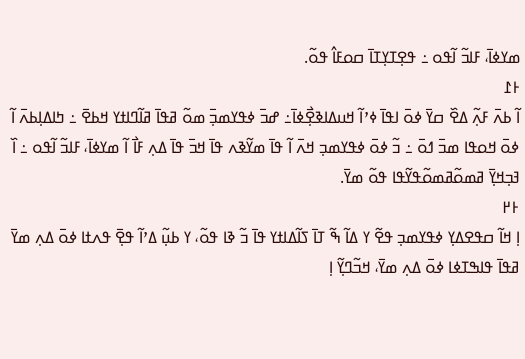ߘߌߦߊ߫، ߓߊߏ߬ ߊ߬ߟߋ ߸ ߟߐ߲ߠߌ߲ߠߊ߫ ߛߋߓߊ߮ ߟߋ߬.
߅߁
ߊ߬ ߕߍ߫ ߓߍ߲߬ ߡߐ߰ ߛߌ߫ ߦߋ߫ ߊߟߊ߫ ߦߴߊ߬ ߞߎߡߊߢߐ߲߯ߦߊ߫߸ ߝߏ߫ ߦߟߌߘߏ߲߫ ߘߋ߬ ߥߟߊ߫ ߥߊ߬ߣߊߙߌ ߞߕߐ߫ ߸ ߤߊߡߊ߲ߕߍ߫ ߊ߬ ߦߋ߫ ߞߋߟߊ ߘߏ߫ ߗߋ߫ ߸ ߏ߬ ߦߋ߫ ߦߟߌߘߏ߲ ߞߍ߫ ߊ߬ ߟߊ߫ ߘߌ߬ߢߍ ߟߊ߫ ߞߏ߫ ߟߊ߫ ߡߍ߲ ߓߊ߯ ߊ߬ ߘߌߦߊ߫، ߓߊߏ߬ ߊ߬ߟߋ ߸ ߊ߰ ߔߏ߲ߞߌ߲߫ ߥߘߋ߬ߥߘߋ߬ߟߌ߬ߟߊ ߟߋ߬ ߘߌ߫.
߅߂
ߊ߲ ߞߊ߬ ߛߟߐߡߌ߲ ߦߟߌߘߏ߲ ߟߐ߬ ߌ ߡߊ߬ ߒ߬ ߠߊ߫ ߖߊ߬ߡߊߙߌ ߟߊ߫ ߏ߬ ߢߊ ߟߋ߬، ߌ ߕߎ߲߬ ߡߴߊ߬ ߟߐ߲߫ ߟߍߙߊ ߦߋ߫ ߡߍ߲ ߘߌ߫ ߥߟߊ߫ ߟߊߒߠߦߊ ߦߋ߫ ߡߍ߲ ߘߌ߫، ߞߏ߬ߣߌ߲߬ ߊ߲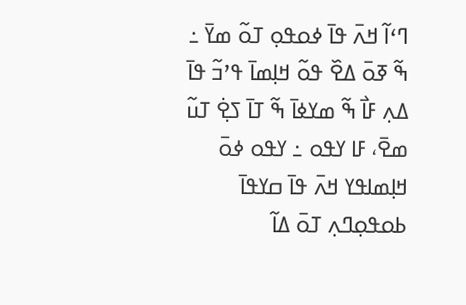ߣߵߊ߬ ߞߍ߫ ߟߊ߫ ߦߋߟߋ߲ ߠߋ߬ ߘߌ߫ ߸ ߒ߬ ߧߋ߫ ߡߐ߰ ߟߋ߬ ߞߊ߲ߘߊ߫ ߟߴߏ߬ ߟߊ߫ ߡߍ߲ ߓߊ߯ ߒ߬ ߘߌߦߊ߫ ߒ߬ ߠߊ߫ ߖߐ߲߭ ߠߎ߬ ߘߐ߫، ߓߊ ߌߟߋ ߸ ߌߟߋ ߦߋ߫ ߞߊ߲ߘߊߟߌ ߞߍ߫ ߟߊ߫ ߛߌߟߊ߫ ߕߋߟߋ߲ߣߍ߲ ߠߋ߫ ߡߊ߬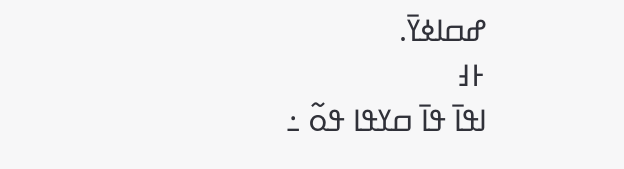ߝߛߊߦߌ߫.
߅߃
ߊߟߊ߫ ߟߊ߫ ߛߌߟߊ ߟߋ߬ ߸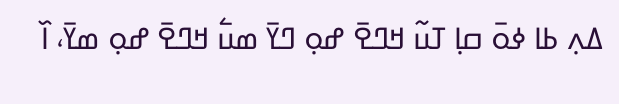ߡߍ߲ ߕߊ ߦߋ߫ ߛߊ߲ ߠߎ߬ ߞߣߐ߫ ߝߋ߲ ߣߌ߫ ߘߎ߱ ߞߣߐ߫ ߝߋ߲ ߘߌ߫، ߊ߰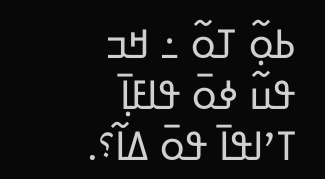ߕߋ߲߬ ߠߋ߬ ߸ ߞߏ ߟߎ߬ ߦߋ߫ ߟߊߓߊ߲߫ ߠߴߊߟߊ߫ ߟߋ߫ ߡߊ߬؟.